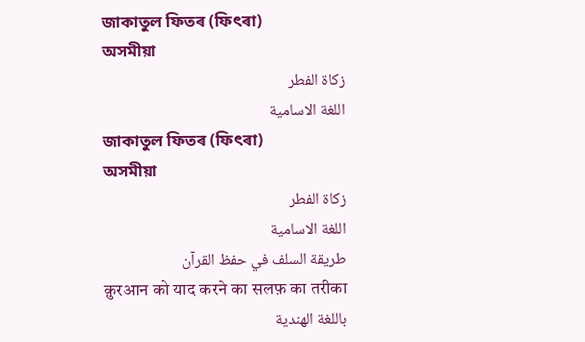জাকাতুল ফিতৰ (ফিৎৰা)
অসমীয়া
زكاة الفطر
اللغة الاسامية
জাকাতুল ফিতৰ (ফিৎৰা)
অসমীয়া
زكاة الفطر
اللغة الاسامية
طريقة السلف في حفظ القرآن
क़ुरआन को याद करने का सलफ़ का तरीका
باللغة الهندية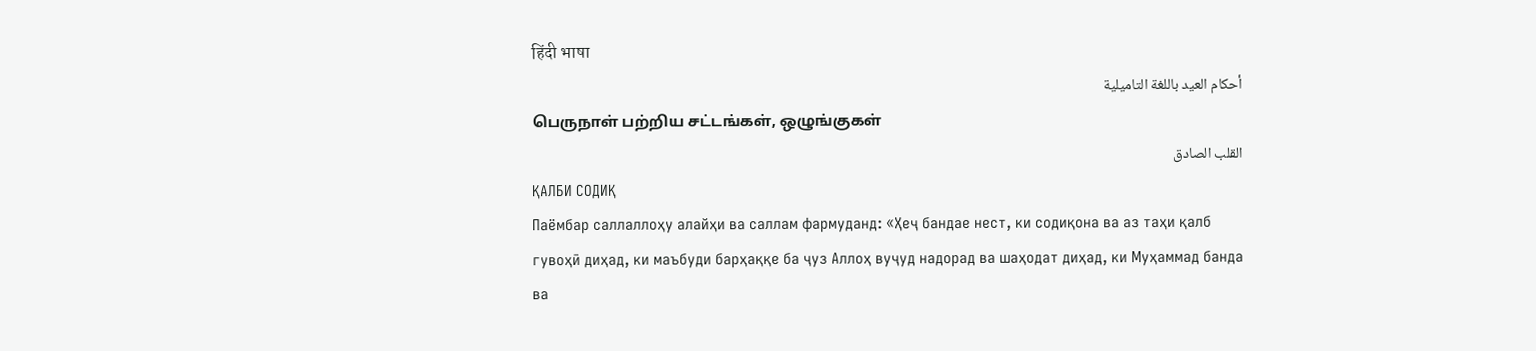हिंदी भाषा
أحكام العيد باللغة التاميلية
பெருநாள் பற்றிய சட்டங்கள், ஒழுங்குகள்
القلب الصادق
ҚАЛБИ СОДИҚ
Паёмбар саллаллоҳу алайҳи ва саллам фармуданд: «Ҳеҷ бандае нест, ки содиқона ва аз таҳи қалб гувоҳӣ диҳад, ки маъбуди барҳаққе ба ҷуз Аллоҳ вуҷуд надорад ва шаҳодат диҳад, ки Муҳаммад банда ва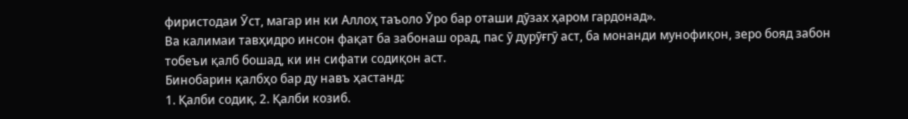фиристодаи Ӯст, магар ин ки Аллоҳ таъоло Ӯро бар оташи дӯзах ҳаром гардонад».
Ва калимаи тавҳидро инсон фақат ба забонаш орад, пас ӯ дурӯғгӯ аст, ба монанди мунофиқон, зеро бояд забон тобеъи қалб бошад, ки ин сифати содиқон аст.
Бинобарин қалбҳо бар ду навъ ҳастанд:
1. Қалби содиқ. 2. Қалби козиб.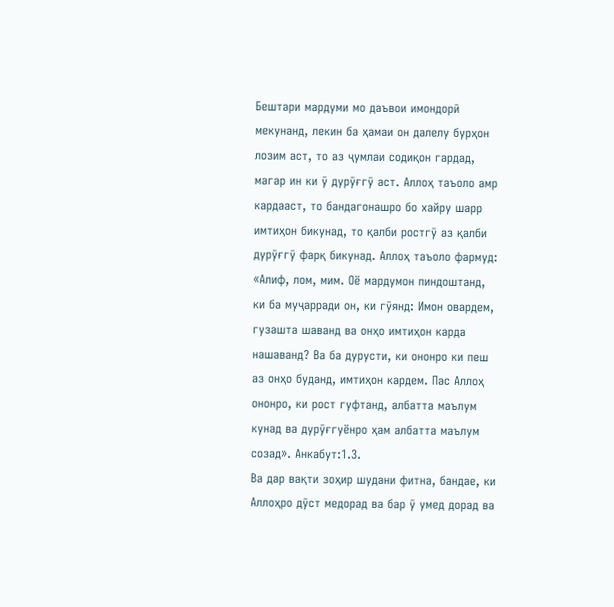Бештари мардуми мо даъвои имондорӣ мекунанд, лекин ба ҳамаи он далелу бурҳон лозим аст, то аз ҷумлаи содиқон гардад, магар ин ки ӯ дурӯғгӯ аст. Аллоҳ таъоло амр кардааст, то бандагонашро бо хайру шарр имтиҳон бикунад, то қалби ростгӯ аз қалби дурӯғгӯ фарқ бикунад. Аллоҳ таъоло фармуд: «Алиф, лом, мим. Оё мардумон пиндоштанд, ки ба муҷарради он, ки гӯянд: Имон овардем, гузашта шаванд ва онҳо имтиҳон карда нашаванд? Ва ба дурусти, ки ононро ки пеш аз онҳо буданд, имтиҳон кардем. Пас Аллоҳ ононро, ки рост гуфтанд, албатта маълум кунад ва дурӯғгуёнро ҳам албатта маълум созад». Анкабут:1.3.
Ва дар вақти зоҳир шудани фитна, бандае, ки Аллоҳро дӯст медорад ва бар ӯ умед дорад ва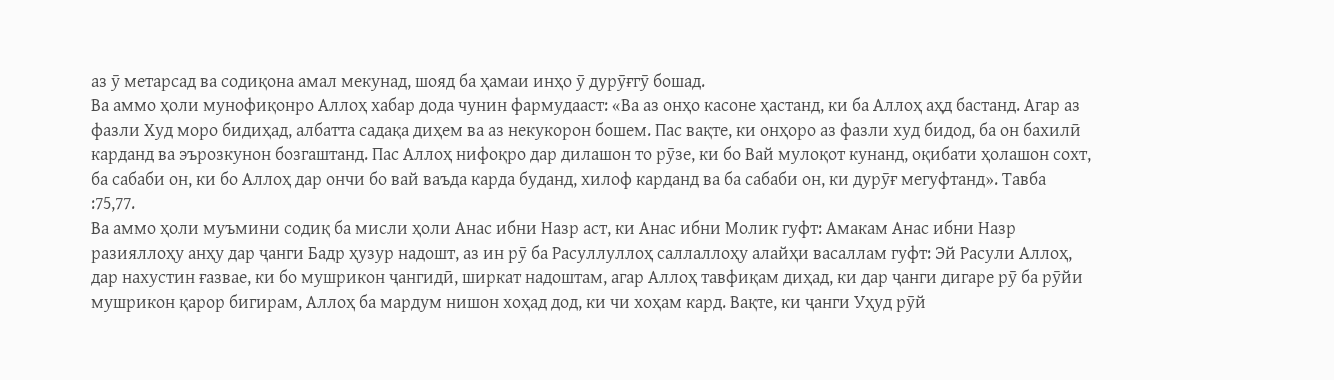аз ӯ метарсад ва содиқона амал мекунад, шояд ба ҳамаи инҳо ӯ дурӯғгӯ бошад.
Ва аммо ҳоли мунофиқонро Аллоҳ хабар дода чунин фармудааст: «Ва аз онҳо касоне ҳастанд, ки ба Аллоҳ аҳд бастанд. Агар аз фазли Худ моро бидиҳад, албатта садақа диҳем ва аз некукорон бошем. Пас вақте, ки онҳоро аз фазли худ бидод, ба он бахилӣ карданд ва эърозкунон бозгаштанд. Пас Аллоҳ нифоқро дар дилашон то рӯзе, ки бо Вай мулоқот кунанд, оқибати ҳолашон сохт, ба сабаби он, ки бо Аллоҳ дар ончи бо вай ваъда карда буданд, хилоф карданд ва ба сабаби он, ки дурӯғ мегуфтанд». Тавба :75,77.
Ва аммо ҳоли муъмини содиқ ба мисли ҳоли Анас ибни Назр аст, ки Анас ибни Молик гуфт: Амакам Анас ибни Назр разияллоҳу анҳу дар ҷанги Бадр ҳузур надошт, аз ин рӯ ба Расуллуллоҳ саллаллоҳу алайҳи васаллам гуфт: Эй Расули Аллоҳ, дар нахустин ғазвае, ки бо мушрикон ҷангидӣ, ширкат надоштам, агар Аллоҳ тавфиқам диҳад, ки дар ҷанги дигаре рӯ ба рӯйи мушрикон қарор бигирам, Аллоҳ ба мардум нишон хоҳад дод, ки чи хоҳам кард. Вақте, ки ҷанги Уҳуд рӯй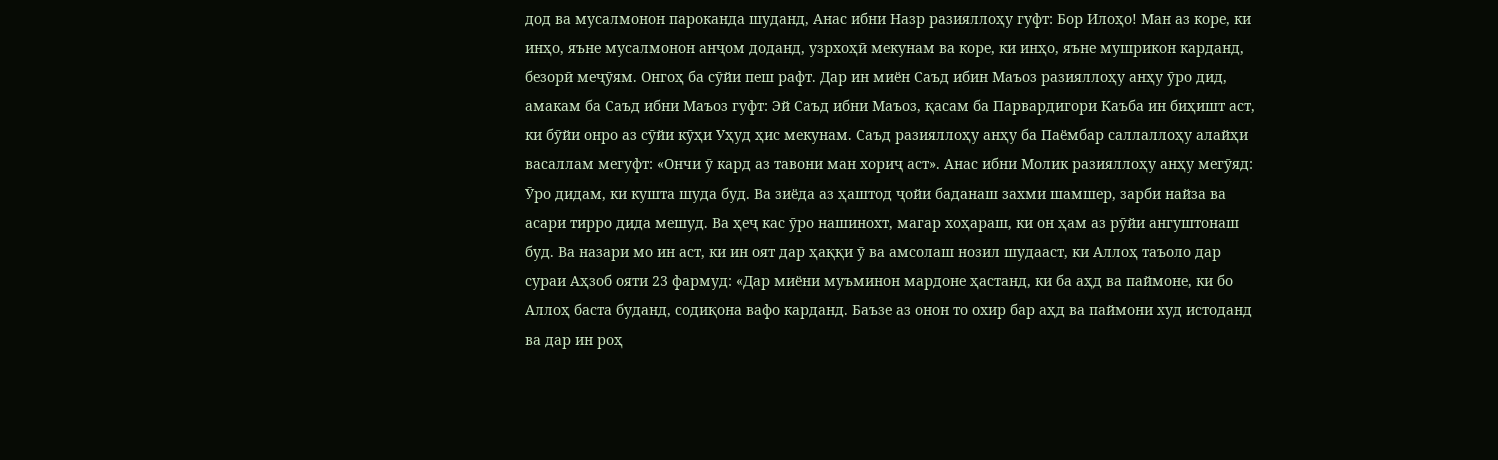дод ва мусалмонон пароканда шуданд, Анас ибни Назр разияллоҳу гуфт: Бор Илоҳо! Ман аз коре, ки инҳо, яъне мусалмонон анҷом доданд, узрхоҳӣ мекунам ва коре, ки инҳо, яъне мушрикон карданд, безорӣ меҷӯям. Онгоҳ ба сӯйи пеш рафт. Дар ин миён Саъд ибин Маъоз разияллоҳу анҳу ӯро дид, амакам ба Саъд ибни Маъоз гуфт: Эй Саъд ибни Маъоз, қасам ба Парвардигори Каъба ин биҳишт аст, ки бӯйи онро аз сӯйи кӯҳи Уҳуд ҳис мекунам. Саъд разияллоҳу анҳу ба Паёмбар саллаллоҳу алайҳи васаллам мегуфт: «Ончи ӯ кард аз тавони ман хориҷ аст». Анас ибни Молик разияллоҳу анҳу мегӯяд: Ӯро дидам, ки кушта шуда буд. Ва зиёда аз ҳаштод ҷойи баданаш захми шамшер, зарби найза ва асари тирро дида мешуд. Ва ҳеҷ кас ӯро нашинохт, магар хоҳараш, ки он ҳам аз рӯйи ангуштонаш буд. Ва назари мо ин аст, ки ин оят дар ҳаққи ӯ ва амсолаш нозил шудааст, ки Аллоҳ таъоло дар сураи Аҳзоб ояти 23 фармуд: «Дар миёни муъминон мардоне ҳастанд, ки ба аҳд ва паймоне, ки бо Аллоҳ баста буданд, содиқона вафо карданд. Баъзе аз онон то охир бар аҳд ва паймони худ истоданд ва дар ин роҳ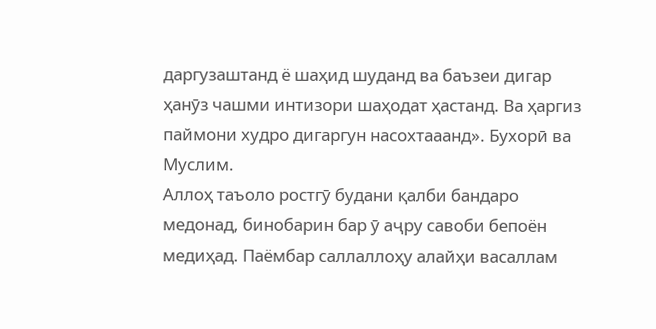даргузаштанд ё шаҳид шуданд ва баъзеи дигар ҳанӯз чашми интизори шаҳодат ҳастанд. Ва ҳаргиз паймони худро дигаргун насохтааанд». Бухорӣ ва Муслим.
Аллоҳ таъоло ростгӯ будани қалби бандаро медонад, бинобарин бар ӯ аҷру савоби бепоён медиҳад. Паёмбар саллаллоҳу алайҳи васаллам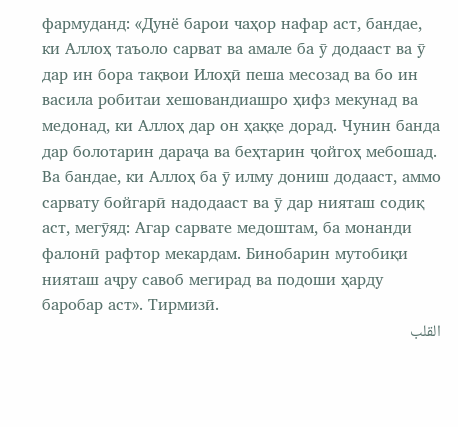фармуданд: «Дунё барои чаҳор нафар аст, бандае, ки Аллоҳ таъоло сарват ва амале ба ӯ додааст ва ӯ дар ин бора тақвои Илоҳӣ пеша месозад ва бо ин васила робитаи хешовандиашро ҳифз мекунад ва медонад, ки Аллоҳ дар он ҳаққе дорад. Чунин банда дар болотарин дараҷа ва беҳтарин ҷойгоҳ мебошад. Ва бандае, ки Аллоҳ ба ӯ илму дониш додааст, аммо сарвату бойгарӣ надодааст ва ӯ дар нияташ содиқ аст, мегӯяд: Агар сарвате медоштам, ба монанди фалонӣ рафтор мекардам. Бинобарин мутобиқи нияташ аҷру савоб мегирад ва подоши ҳарду баробар аст». Тирмизӣ.
القلب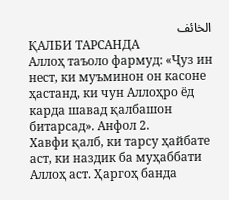الخائف
ҚАЛБИ ТАРСАНДА
Аллоҳ таъоло фармуд: «Ҷуз ин нест, ки муъминон он касоне ҳастанд, ки чун Аллоҳро ёд карда шавад қалбашон битарсад». Анфол 2.
Хавфи қалб, ки тарсу ҳайбате аст, ки наздик ба муҳаббати Аллоҳ аст. Ҳаргоҳ банда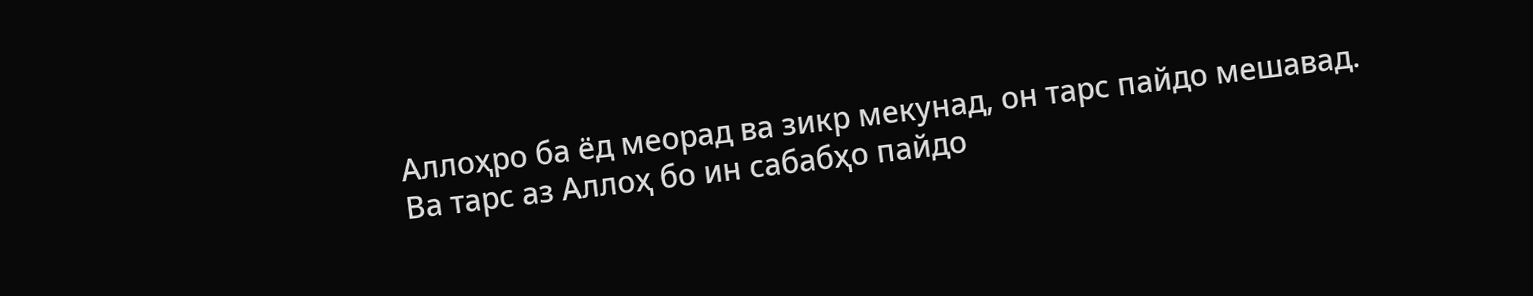Аллоҳро ба ёд меорад ва зикр мекунад, он тарс пайдо мешавад.
Ва тарс аз Аллоҳ бо ин сабабҳо пайдо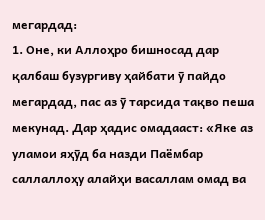мегардад:
1. Оне, ки Аллоҳро бишносад дар қалбаш бузургиву ҳайбати ӯ пайдо мегардад, пас аз ӯ тарсида тақво пеша мекунад. Дар ҳадис омадааст: «Яке аз уламои яҳӯд ба назди Паёмбар саллаллоҳу алайҳи васаллам омад ва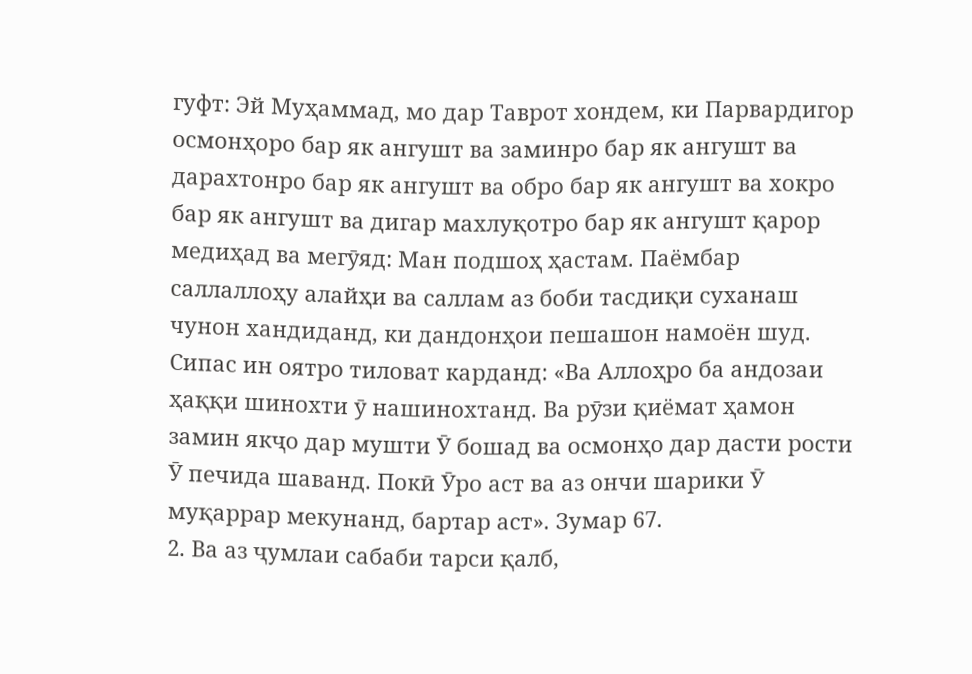гуфт: Эй Муҳаммад, мо дар Таврот хондем, ки Парвардигор осмонҳоро бар як ангушт ва заминро бар як ангушт ва дарахтонро бар як ангушт ва обро бар як ангушт ва хокро бар як ангушт ва дигар махлуқотро бар як ангушт қарор медиҳад ва мегӯяд: Ман подшоҳ ҳастам. Паёмбар саллаллоҳу алайҳи ва саллам аз боби тасдиқи суханаш чунон хандиданд, ки дандонҳои пешашон намоён шуд. Сипас ин оятро тиловат карданд: «Ва Аллоҳро ба андозаи ҳаққи шинохти ӯ нашинохтанд. Ва рӯзи қиёмат ҳамон замин якҷо дар мушти Ӯ бошад ва осмонҳо дар дасти рости Ӯ печида шаванд. Покӣ Ӯро аст ва аз ончи шарики Ӯ муқаррар мекунанд, бартар аст». Зумар 67.
2. Ва аз ҷумлаи сабаби тарси қалб,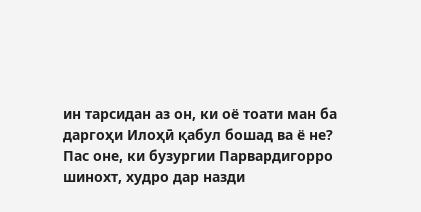ин тарсидан аз он, ки оё тоати ман ба даргоҳи Илоҳӣ қабул бошад ва ё не?
Пас оне, ки бузургии Парвардигорро шинохт, худро дар назди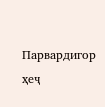Парвардигор ҳеҷ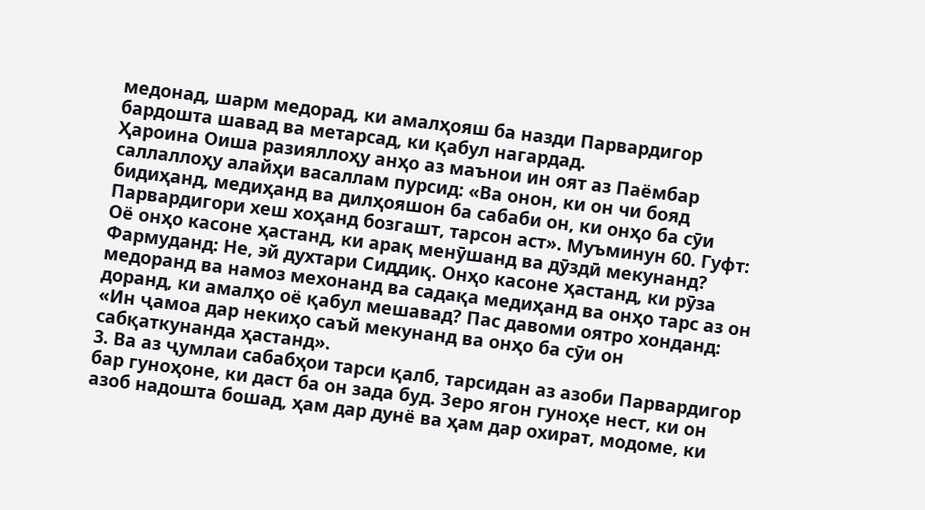медонад, шарм медорад, ки амалҳояш ба назди Парвардигор бардошта шавад ва метарсад, ки қабул нагардад.
Ҳароина Оиша разияллоҳу анҳо аз маънои ин оят аз Паёмбар саллаллоҳу алайҳи васаллам пурсид: «Ва онон, ки он чи бояд бидиҳанд, медиҳанд ва дилҳояшон ба сабаби он, ки онҳо ба сӯи Парвардигори хеш хоҳанд бозгашт, тарсон аст». Муъминун 60. Гуфт: Оё онҳо касоне ҳастанд, ки арақ менӯшанд ва дӯздӣ мекунанд? Фармуданд: Не, эй духтари Сиддиқ. Онҳо касоне ҳастанд, ки рӯза медоранд ва намоз мехонанд ва садақа медиҳанд ва онҳо тарс аз он доранд, ки амалҳо оё қабул мешавад? Пас давоми оятро хонданд: «Ин ҷамоа дар некиҳо саъй мекунанд ва онҳо ба сӯи он сабқаткунанда ҳастанд».
3. Ва аз ҷумлаи сабабҳои тарси қалб, тарсидан аз азоби Парвардигор бар гуноҳоне, ки даст ба он зада буд. Зеро ягон гуноҳе нест, ки он азоб надошта бошад, ҳам дар дунё ва ҳам дар охират, модоме, ки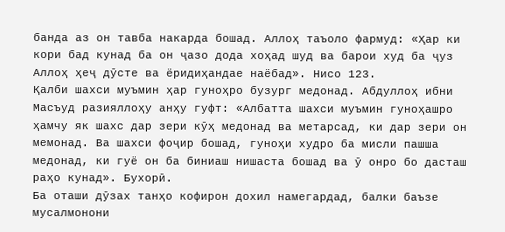банда аз он тавба накарда бошад. Аллоҳ таъоло фармуд: «Ҳар ки кори бад кунад ба он ҷазо дода хоҳад шуд ва барои худ ба ҷуз Аллоҳ ҳеҷ дӯсте ва ёридиҳандае наёбад». Нисо 123.
Қалби шахси муъмин ҳар гуноҳро бузург медонад. Абдуллоҳ ибни Масъуд разияллоҳу анҳу гуфт: «Албатта шахси муъмин гуноҳашро ҳамчу як шахс дар зери кӯҳ медонад ва метарсад, ки дар зери он мемонад. Ва шахси фоҷир бошад, гуноҳи худро ба мисли пашша медонад, ки гуё он ба биниаш нишаста бошад ва ӯ онро бо дасташ раҳо кунад». Бухорӣ.
Ба оташи дӯзах танҳо кофирон дохил намегардад, балки баъзе мусалмонони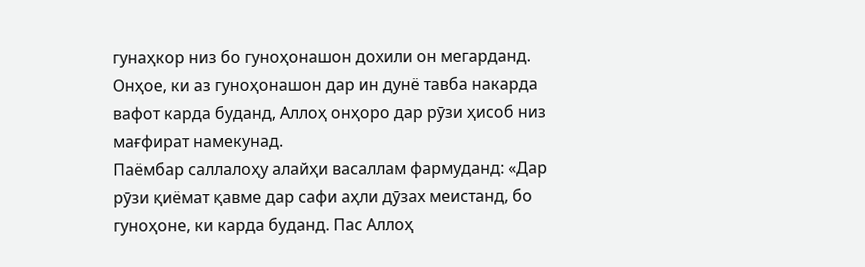гунаҳкор низ бо гуноҳонашон дохили он мегарданд. Онҳое, ки аз гуноҳонашон дар ин дунё тавба накарда вафот карда буданд, Аллоҳ онҳоро дар рӯзи ҳисоб низ мағфират намекунад.
Паёмбар саллалоҳу алайҳи васаллам фармуданд: «Дар рӯзи қиёмат қавме дар сафи аҳли дӯзах меистанд, бо гуноҳоне, ки карда буданд. Пас Аллоҳ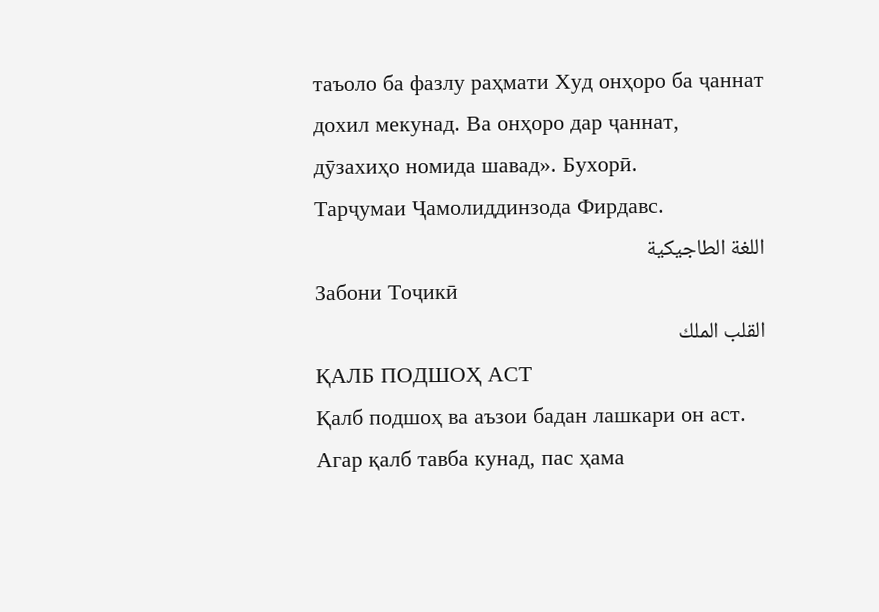таъоло ба фазлу раҳмати Худ онҳоро ба ҷаннат дохил мекунад. Ва онҳоро дар ҷаннат, дӯзахиҳо номида шавад». Бухорӣ.
Тарҷумаи Ҷамолиддинзода Фирдавс.
اللغة الطاجيكية
Забони Тоҷикӣ
القلب الملك
ҚАЛБ ПОДШОҲ АСТ
Қалб подшоҳ ва аъзои бадан лашкари он аст. Агар қалб тавба кунад, пас ҳама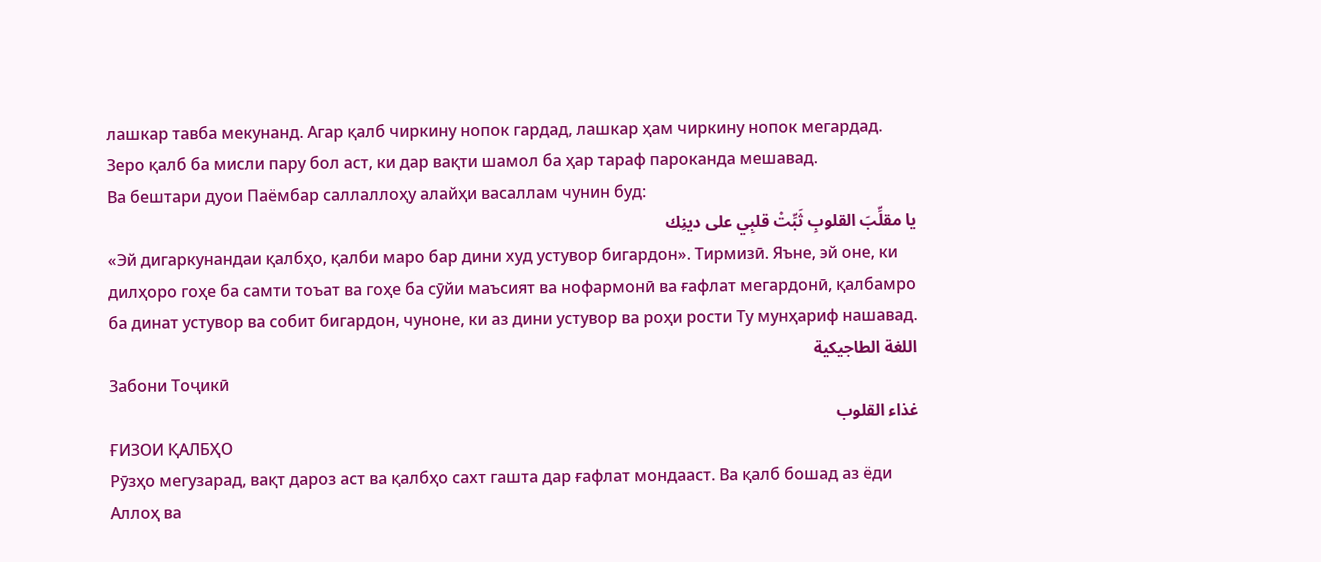лашкар тавба мекунанд. Агар қалб чиркину нопок гардад, лашкар ҳам чиркину нопок мегардад. Зеро қалб ба мисли пару бол аст, ки дар вақти шамол ба ҳар тараф пароканда мешавад.
Ва бештари дуои Паёмбар саллаллоҳу алайҳи васаллам чунин буд:
يا مقلِّبَ القلوبِ ثَبِّتْ قلبِي على دينِك
«Эй дигаркунандаи қалбҳо, қалби маро бар дини худ устувор бигардон». Тирмизӣ. Яъне, эй оне, ки дилҳоро гоҳе ба самти тоъат ва гоҳе ба сӯйи маъсият ва нофармонӣ ва ғафлат мегардонӣ, қалбамро ба динат устувор ва собит бигардон, чуноне, ки аз дини устувор ва роҳи рости Ту мунҳариф нашавад.
اللغة الطاجيكية
Забони Тоҷикӣ
غذاء القلوب
ҒИЗОИ ҚАЛБҲО
Рӯзҳо мегузарад, вақт дароз аст ва қалбҳо сахт гашта дар ғафлат мондааст. Ва қалб бошад аз ёди Аллоҳ ва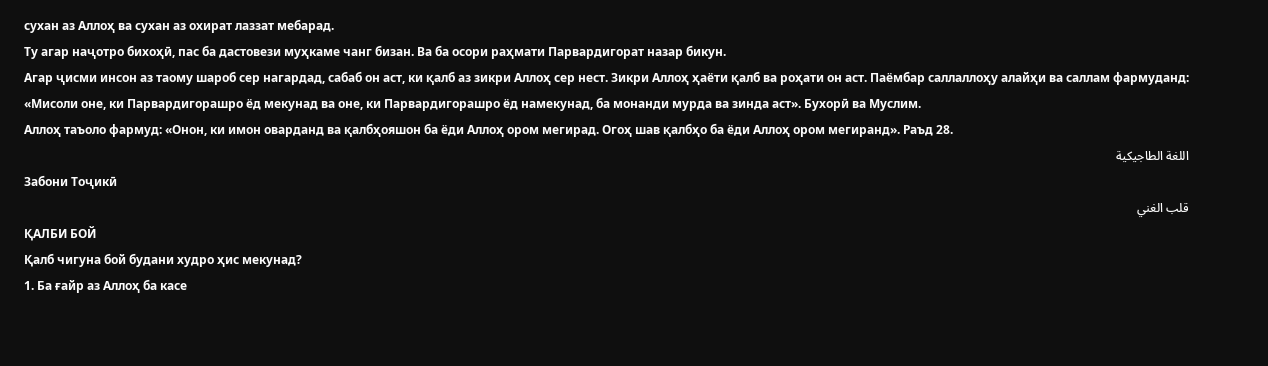сухан аз Аллоҳ ва сухан аз охират лаззат мебарад.
Ту агар наҷотро бихоҳӣ, пас ба дастовези муҳкаме чанг бизан. Ва ба осори раҳмати Парвардигорат назар бикун.
Агар ҷисми инсон аз таому шароб сер нагардад, сабаб он аст, ки қалб аз зикри Аллоҳ сер нест. Зикри Аллоҳ ҳаёти қалб ва роҳати он аст. Паёмбар саллаллоҳу алайҳи ва саллам фармуданд: «Мисоли оне, ки Парвардигорашро ёд мекунад ва оне, ки Парвардигорашро ёд намекунад, ба монанди мурда ва зинда аст». Бухорӣ ва Муслим.
Аллоҳ таъоло фармуд: «Онон, ки имон оварданд ва қалбҳояшон ба ёди Аллоҳ ором мегирад. Огоҳ шав қалбҳо ба ёди Аллоҳ ором мегиранд». Раъд 28.
اللغة الطاجيكية
Забони Тоҷикӣ
قلب الغني
ҚАЛБИ БОЙ
Қалб чигуна бой будани худро ҳис мекунад?
1. Ба ғайр аз Аллоҳ ба касе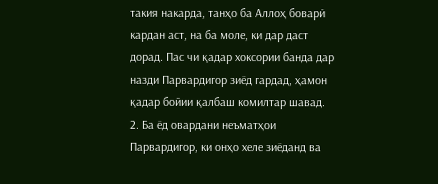такия накарда, танҳо ба Аллоҳ боварӣ кардан аст, на ба моле, ки дар даст дорад. Пас чи қадар хоксории банда дар назди Парвардигор зиёд гардад, ҳамон қадар бойии қалбаш комилтар шавад.
2. Ба ёд овардани неъматҳои Парвардигор, ки онҳо хеле зиёданд ва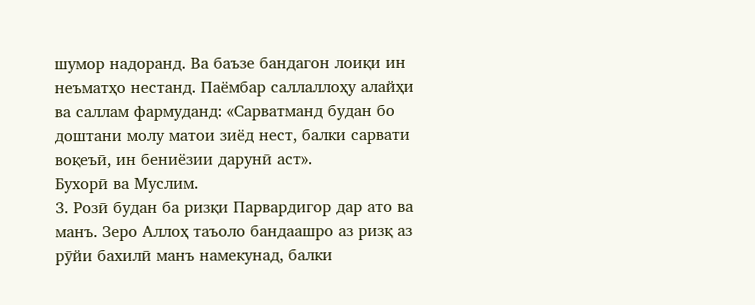шумор надоранд. Ва баъзе бандагон лоиқи ин неъматҳо нестанд. Паёмбар саллаллоҳу алайҳи ва саллам фармуданд: «Сарватманд будан бо доштани молу матои зиёд нест, балки сарвати воқеъӣ, ин бениёзии дарунӣ аст».
Бухорӣ ва Муслим.
3. Розӣ будан ба ризқи Парвардигор дар ато ва манъ. Зеро Аллоҳ таъоло бандаашро аз ризқ аз рӯйи бахилӣ манъ намекунад, балки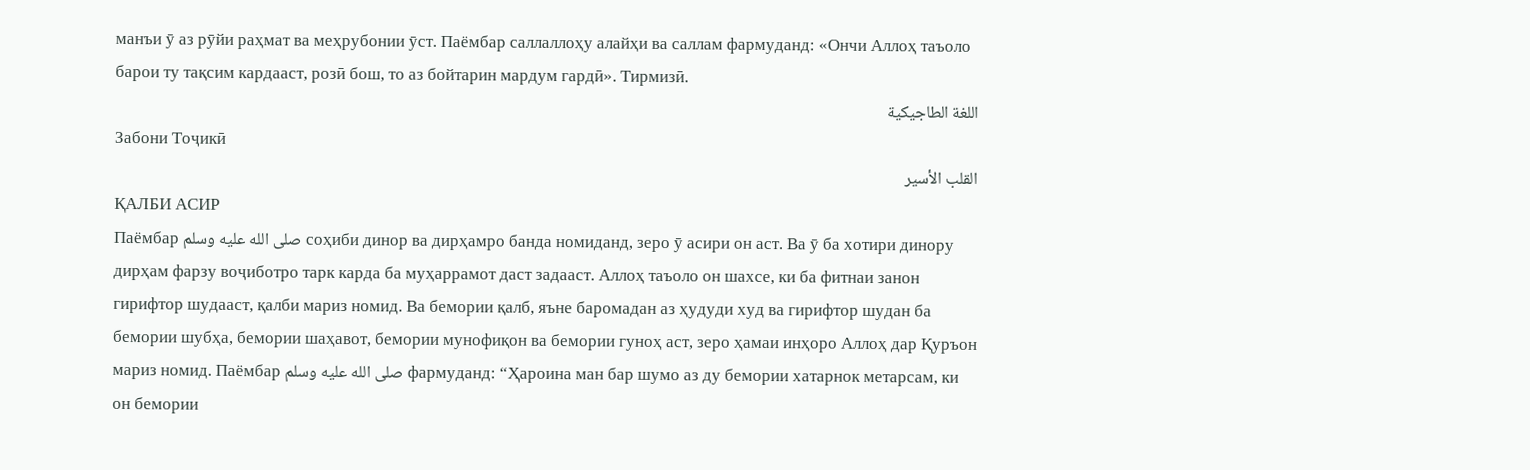манъи ӯ аз рӯйи раҳмат ва меҳрубонии ӯст. Паёмбар саллаллоҳу алайҳи ва саллам фармуданд: «Ончи Аллоҳ таъоло барои ту тақсим кардааст, розӣ бош, то аз бойтарин мардум гардӣ». Тирмизӣ.
اللغة الطاجيكية
Забони Тоҷикӣ
القلب الأسير
ҚАЛБИ АСИР
Паёмбар صلى الله عليه وسلم соҳиби динор ва дирҳамро банда номиданд, зеро ӯ асири он аст. Ва ӯ ба хотири динору дирҳам фарзу воҷиботро тарк карда ба муҳаррамот даст задааст. Аллоҳ таъоло он шахсе, ки ба фитнаи занон гирифтор шудааст, қалби мариз номид. Ва бемории қалб, яъне баромадан аз ҳудуди худ ва гирифтор шудан ба бемории шубҳа, бемории шаҳавот, бемории мунофиқон ва бемории гуноҳ аст, зеро ҳамаи инҳоро Аллоҳ дар Қуръон мариз номид. Паёмбар صلى الله عليه وسلم фармуданд: “Ҳароина ман бар шумо аз ду бемории хатарнок метарсам, ки он бемории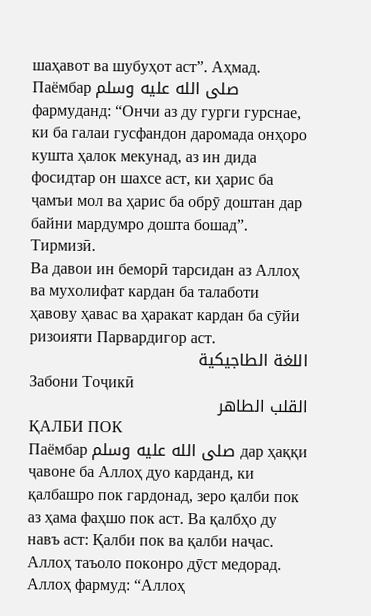шаҳавот ва шубуҳот аст”. Аҳмад.
Паёмбар صلى الله عليه وسلم фармуданд: “Ончи аз ду гурги гурснае, ки ба галаи гусфандон даромада онҳоро кушта ҳалок мекунад, аз ин дида фосидтар он шахсе аст, ки ҳарис ба ҷамъи мол ва ҳарис ба обрӯ доштан дар байни мардумро дошта бошад”. Тирмизӣ.
Ва давои ин беморӣ тарсидан аз Аллоҳ ва мухолифат кардан ба талаботи ҳавову ҳавас ва ҳаракат кардан ба сӯйи ризоияти Парвардигор аст.
اللغة الطاجيكية
Забони Тоҷикӣ
القلب الطاهر
ҚАЛБИ ПОК
Паёмбар صلى الله عليه وسلم дар ҳаққи ҷавоне ба Аллоҳ дуо карданд, ки қалбашро пок гардонад, зеро қалби пок аз ҳама фаҳшо пок аст. Ва қалбҳо ду навъ аст: Қалби пок ва қалби наҷас. Аллоҳ таъоло поконро дӯст медорад. Аллоҳ фармуд: “Аллоҳ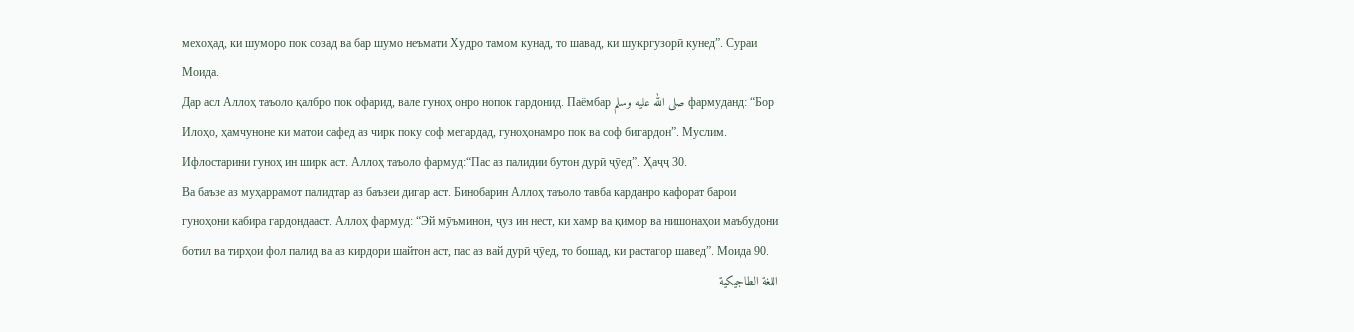мехоҳад, ки шуморо пок созад ва бар шумо неъмати Худро тамом кунад, то шавад, ки шукргузорӣ кунед”. Сураи Моида.
Дар асл Аллоҳ таъоло қалбро пок офарид, вале гуноҳ онро нопок гардонид. Паёмбар صلى الله عليه وسلم фармуданд: “Бор Илоҳо, ҳамчуноне ки матои сафед аз чирк поку соф мегардад, гуноҳонамро пок ва соф бигардон”. Муслим.
Ифлостарини гуноҳ ин ширк аст. Аллоҳ таъоло фармуд:“Пас аз палидии бутон дурӣ ҷӯед”. Ҳаҷҷ 30.
Ва баъзе аз муҳаррамот палидтар аз баъзеи дигар аст. Бинобарин Аллоҳ таъоло тавба карданро кафорат барои гуноҳони кабира гардондааст. Аллоҳ фармуд: “Эй мӯъминон, ҷуз ин нест, ки хамр ва қимор ва нишонаҳои маъбудони ботил ва тирҳои фол палид ва аз кирдори шайтон аст, пас аз вай дурӣ ҷӯед, то бошад, ки растагор шавед”. Моида 90.
اللغة الطاجيكية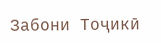Забони Тоҷикӣ